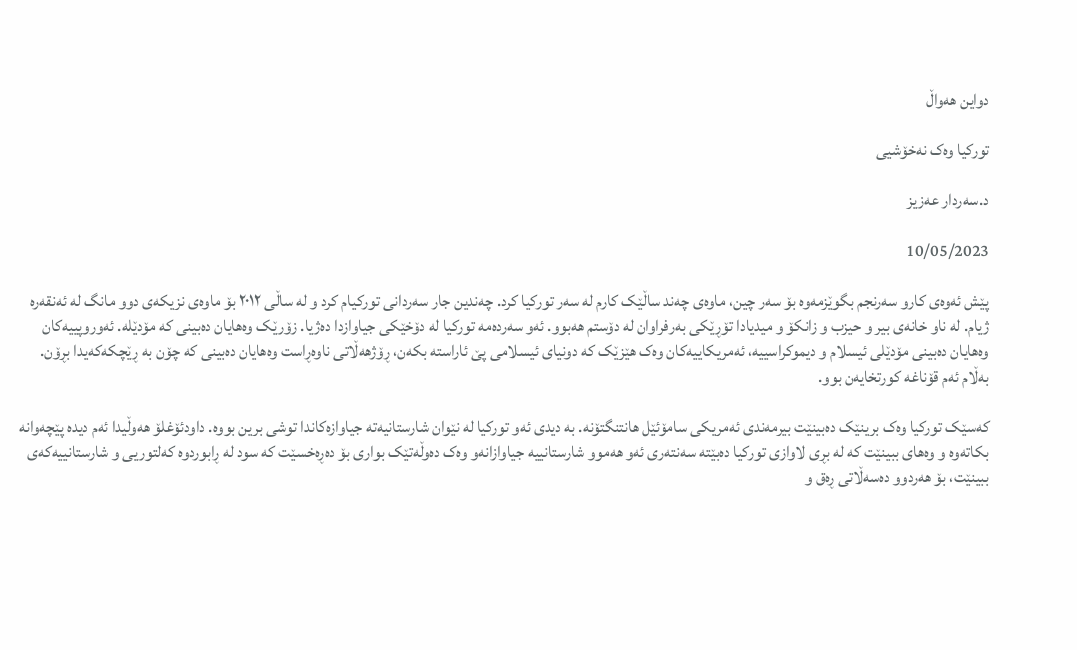دواین هەواڵ

تورکیا وەک نەخۆشیی

د.سەردار عەزیز

10/05/2023

پێش ئەوەی کارو سەرنجم بگوێزمەوە بۆ سەر چین، ماوەی چەند ساڵێک کارم لە سەر تورکیا کرد. چەندین جار سەردانی تورکیام کرد و لە ساڵی ٢٠١٢ بۆ ماوەی نزیکەی دوو مانگ لە ئەنقەرە ژیام. لە ناو خانەی بیر و حیزب و زانکۆ و میدیادا تۆڕێکی بەرفراوان لە دۆستم هەبوو. ئەو سەردەمە تورکیا لە دۆخێکی جیاوازدا دەژیا. زۆرێک وەهایان دەبینی کە مۆدێلە. ئەوروپییەکان وەهایان دەبینی مۆدێلی ئیسلام و دیموکراسییە، ئەمریکاییەکان وەک هێزێک کە دونیای ئیسلامی پێ ئاراستە بکەن، ڕۆژهەڵاتی ناوەڕاست وەهایان دەبینی کە چۆن بە ڕێچکەکەیدا بڕۆن. بەڵام ئەم قۆناغە کورتخایەن بوو.

کەسێک تورکیا وەک برینێک دەبینێت بیرمەندی ئەمریکی سامۆئێل هانتنگتۆنە. بە دیدی ئەو تورکیا لە نێوان شارستانیەتە جیاوازەکاندا توشی برین بووە. داودئۆغلۆ هەوڵیدا ئەم دیدە پێچەوانە بکاتەوە و وەهای ببینێت کە لە بڕی لاوازی تورکیا دەبێتە سەنتەری ئەو هەموو شارستانییە جیاوازانەو وەک دەوڵەتێک بواری بۆ دەڕەخسێت کە سود لە ڕابوردوە کەلتوریی و شارستانییەکەی ببینێت، بۆ هەردوو دەسەڵاتی ڕەق و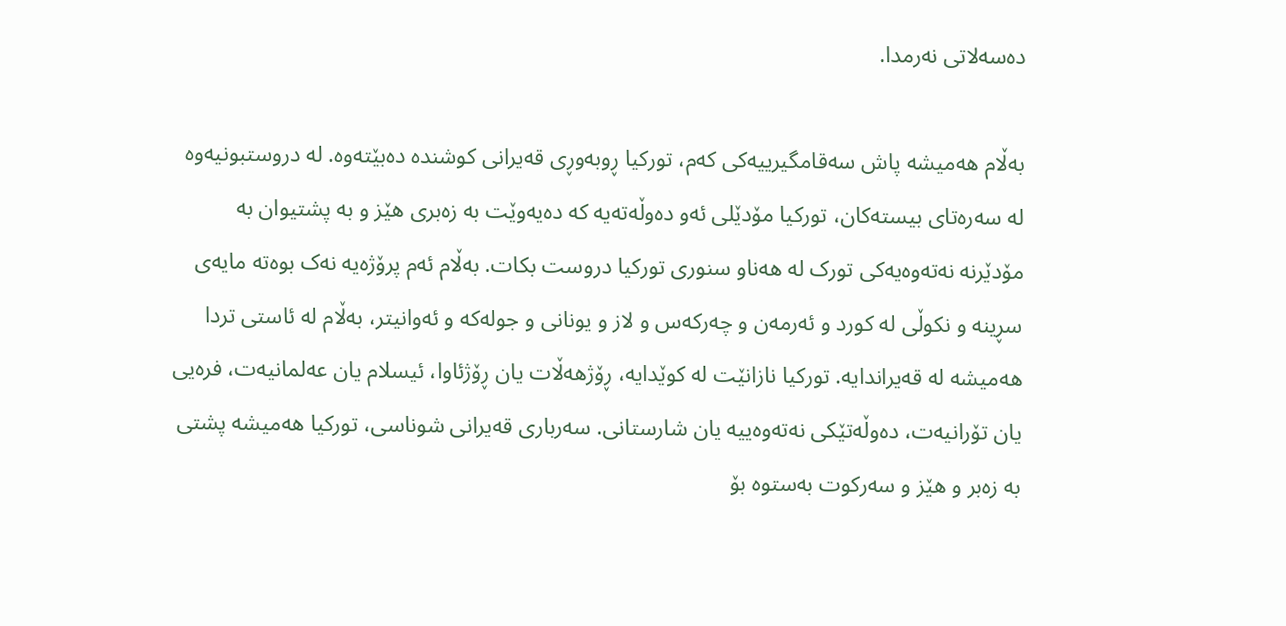دەسەلاتی نەرمدا.

بەڵام هەمیشە پاش سەقامگیرییەکی کەم، تورکیا ڕوبەوڕی قەیرانی کوشندە دەبێتەوە. لە دروستبونیەوە لە سەرەتای بیستەکان، تورکیا مۆدێلی ئەو دەوڵەتەیە کە دەیەوێت بە زەبری هێز و بە پشتیوان بە مۆدێرنە نەتەوەیەکی تورک لە هەناو سنوری تورکیا دروست بکات. بەڵام ئەم پرۆژەیە نەک بوەتە مایەی سڕینە و نکوڵی لە کورد و ئەرمەن و چەرکەس و لاز و یونانی و جولەکە و ئەوانیتر، بەڵام لە ئاستی تردا هەمیشە لە قەیراندایە. تورکیا نازانێت لە کوێدایە، ڕۆژهەڵات یان ڕۆژئاوا، ئیسلام یان عەلمانیەت، فرەیی یان تۆرانیەت، دەوڵەتێکی نەتەوەییە یان شارستانی. سەرباری قەیرانی شوناسی، تورکیا هەمیشە پشتی بە زەبر و هێز و سەرکوت بەستوە بۆ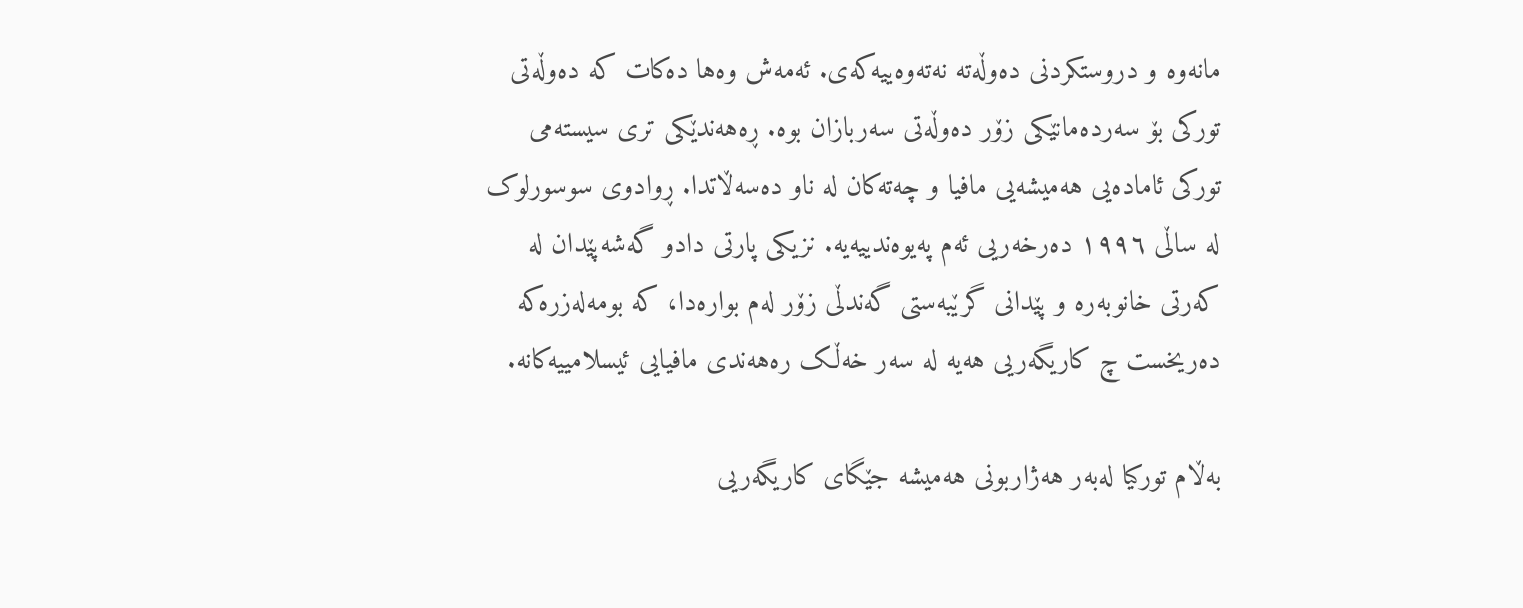مانەوە و دروستکردنی دەوڵەتە نەتەوەییەکەی. ئەمەش وەها دەکات کە دەوڵەتی تورکی بۆ سەردەمانێکی زۆر دەوڵەتی سەربازان بوە. ڕەهەندێکی تری سیستەمی تورکی ئامادەیی هەمیشەیی مافیا و چەتەکان لە ناو دەسەڵاتدا. ڕوادوی سوسورلوک لە ساڵی ١٩٩٦ دەرخەریی ئەم پەیوەندییەیە. نزیکی پارتی دادو گەشەپێدان لە کەرتی خانوبەرە و پێدانی گرێبەستی گەندڵی زۆر لەم بوارەدا، کە بومەلەزرەکە دەریخست چ کاریگەریی هەیە لە سەر خەڵک رەهەندی مافیایی ئیسلامییەکانە.

بەڵام تورکیا لەبەر هەژاربونی هەمیشە جێگای کاریگەریی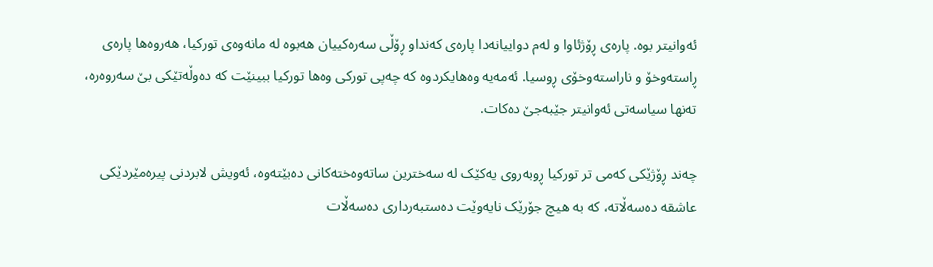ئەوانیتر بوە. پارەی ڕۆژئاوا و لەم دواییانەدا پارەی کەنداو ڕۆڵی سەرەکییان هەبوە لە مانەوەی تورکیا، هەروەها پارەی ڕاستەوخۆ و ناراستەوخۆی ڕوسیا. ئەمەیە وەهایکردوە کە چەپی تورکی وەها تورکیا ببینێت کە دەوڵەتێکی بێ سەروەرە، تەنها سیاسەتی ئەوانیتر جێبەجێ دەکات.

چەند ڕۆژێکی کەمی تر تورکیا ڕوبەروی یەکێک لە سەخترین ساتەوەختەکانی دەبێتەوە، ئەویش لابردنی پیرەمێردێکی عاشقە دەسەڵاتە، کە بە هیچ جۆرێک نایەوێت دەستبەرداری دەسەڵات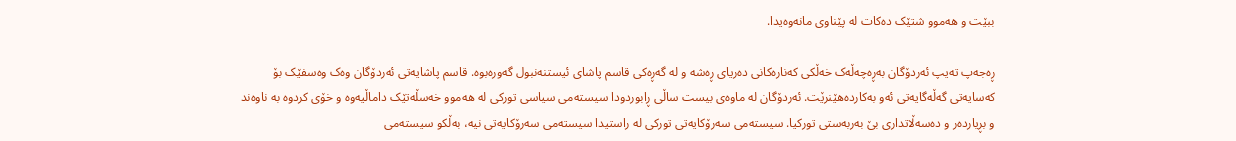ببێت و هەموو شتێک دەکات لە پێناوی مانەوەیدا.

ڕەجەپ تەیپ ئەردۆگان بەڕەچەڵەک خەڵکی کەنارەکانی دەریای ڕەشە و لە گەڕەکی قاسم پاشای ئیستنەنبول گەورەبوە. قاسم پاشایەتی ئەردۆگان وەک وەسفێک بۆ کەسایەتی گەڵەگایەتی ئەو بەکاردەهێنرێت. ئەردۆگان لە ماوەی بیست ساڵی ڕابوردودا سیستەمی سیاسی تورکی لە هەموو خەسڵەتێک داماڵیەوە و خۆی کردوە بە ناوەند و بڕیاردەر و دەسەڵاتداری بێ بەربەستی تورکیا. سیستەمی سەرۆکایەتی تورکی لە راستیدا سیستەمی سەرۆکایەتی نیە، بەڵکو سیستەمی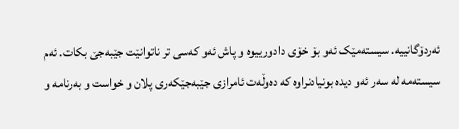ئەردۆگانییە. سیستەمێک ئەو بۆ خۆی دادورییوە و پاش ئەو کەسی تر ناتوانێت جێبەجێ بکات. ئەم سیستەمە لە سەر ئەو دیدە بونیادنراوە کە دەوڵەت ئامرازی جێبەجێکەری پلان و خواست و بەرنامە و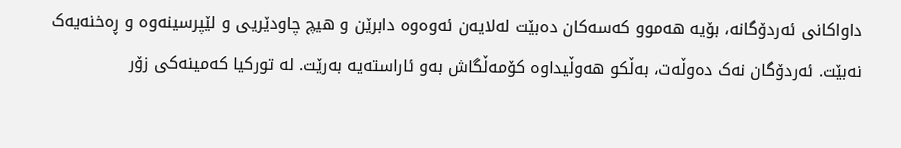داواکانی ئەردۆگانە، بۆیە هەموو کەسەکان دەبێت لەلایەن ئەوەوە دابرێن و هیچ چاودێریی و لێپرسینەوە و ڕەخنەیەک نەبێت. ئەردۆگان نەک دەوڵەت، بەڵکو هەوڵیداوە کۆمەڵگاش بەو ئاراستەیە بەرێت. لە تورکیا کەمینەکی زۆر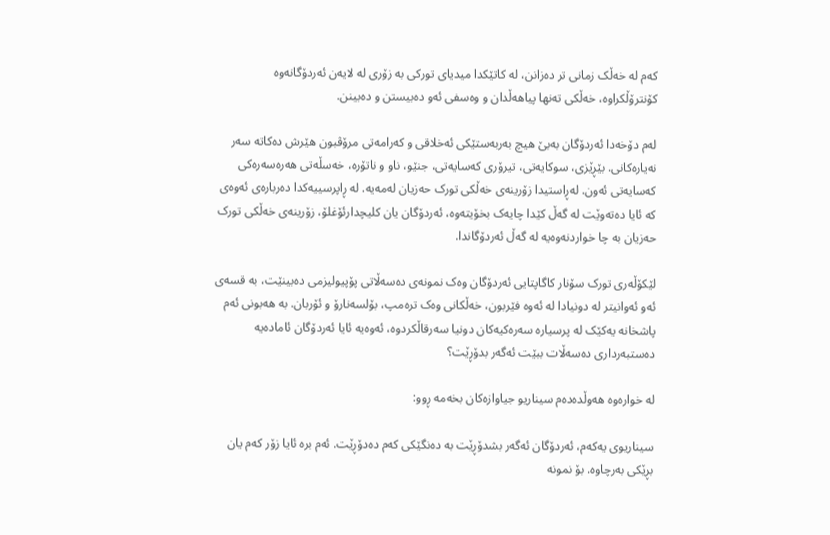کەم لە خەڵک زمانی تر دەزانن، لە کاتێکدا میدیای تورکی بە زۆری لە لایەن ئەردۆگانەوە کۆنترۆڵکراوە، خەڵکی تەنها پیاهەڵدان و وەسفی ئەو دەبیستن و دەبینن.

لەم دۆخەدا ئەردۆگان بەبێ هیچ بەربەستێکی ئەخلاقی و کەرامەتی مرۆڤبون هێرش دەکاتە سەر نەیارەکانی. بێڕێزی، سوکایەتی، تیرۆری کەسایەتی، جنێو، ناو و ناتۆرە، خەسڵەتی هەرەسەرەکی کەسایەتی ئەون. لەڕاستیدا زۆرینەی خەڵکی تورک حەزیان لەمەیە. لە ڕاپرسییەکدا دەربارەی ئەوەی کە ئایا دەتەوێت لە گەڵ کێدا چایەک بخۆیتەوە، ئەردۆگان یان کلیچدارئۆغلۆ، زۆرینەی خەڵکی تورک حەزیان بە چا خواردنەوەیە لە گەڵ ئەردۆگاندا.

لێکۆڵەری تورک سۆنار کاگاپتایی ئەردۆگان وەک نمونەی دەسەڵاتی پۆپیولیزمی دەبینێت، بە قسەی ئەو ئەوانیتر لە دونیادا لە ئەوە فێربون، خەڵکانی وەک ترەمپ، بۆلسەنارۆ و ئۆربان. بە هەبونی ئەم پاشخانە یەکێک لە پرسیارە سەرەکیەکان دونیا سەرقاڵکردوە، ئەوەیە ئایا ئەردۆگان ئامادەیە دەستبەرداری دەسەڵات ببێت ئەگەر بدۆڕێت؟

لە خوارەوە هەوڵدەدەم سیناریو جیاوازەکان بخەمە ڕوو:

سیناریوی یەکەم، ئەردۆگان ئەگەر بشدۆڕێت بە دەنگێکی کەم دەدۆڕێت. ئەم برە ئایا زۆر کەم یان بڕێکی بەرچاوە. بۆ نمونە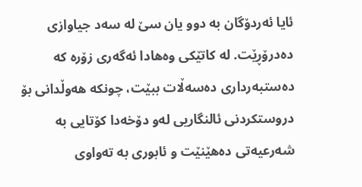ئایا ئەردۆگان بە دوو یان سێ لە سەد جیاوازی دەدرۆڕێت. لە کاتێکی وەهادا ئەگەری زۆرە کە دەستبەرداری دەسەڵات ببێت، چونکە هەوڵدانی بۆ دروستکردنی ئالنگاریی لەو دۆخەدا کۆتایی بە شەرعیەتی دەهێنێت و ئابوری بە تەواوی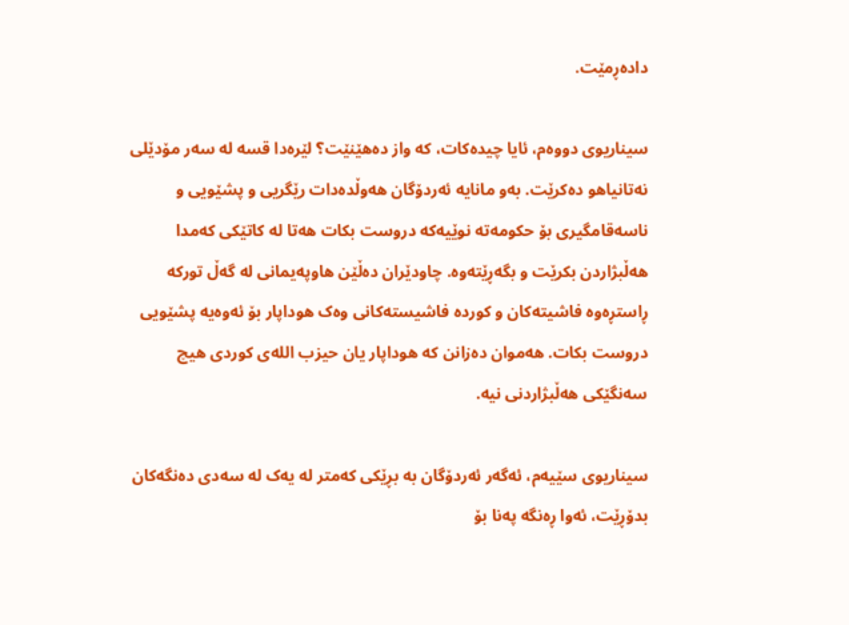دادەڕمێت.

سیناریوی دووەم، ئایا چیدەکات، کە واز دەهێنێت؟ لێرەدا قسە لە سەر مۆدێلی نەتانیاهو دەکرێت. بەو مانایە ئەردۆگان هەوڵدەدات رێگریی و پشێویی و ناسەقامگیری بۆ حکومەتە نوێیەکە دروست بکات هەتا لە کاتێکی کەمدا هەڵبژاردن بکرێت و بگەڕێتەوە. چاودێران دەڵێن هاوپەیمانی لە گەڵ تورکە ڕاستڕەوە فاشیتەکان و کوردە فاشیستەکانی وەک هوداپار بۆ ئەوەیە پشێویی دروست بکات. هەموان دەزانن کە هوداپار یان حیزب اللەی کوردی هیچ سەنگێکی هەڵبژاردنی نیە.

سیناریوی سێیەم، ئەگەر ئەردۆگان بە بڕێکی کەمتر لە یەک لە سەدی دەنگەکان بدۆڕێت، ئەوا ڕەنگە پەنا بۆ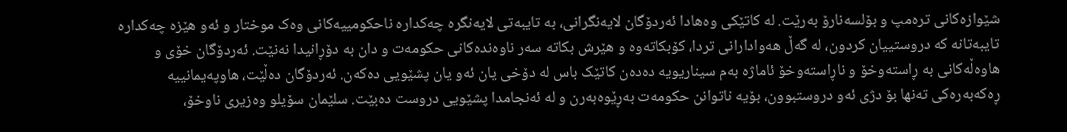شێوازەکانی ترەمپ و بۆلسەنارۆ بەرێت. لە کاتێکی وەهادا ئەردۆگان لایەنگرانی، بە تایبەتی لایەنگرە چەکدارە ناحکومییەکانی وەک موختار و ئەو هێزە چەکدارە تایبەتانە کە دروستییان کردون، لە گەڵ هەوادارانی تردا، کۆبکاتەوە و هێرش بکاتە سەر ناوەندەکانی حکومەت و دان بە دۆڕانیدا نەنێت. ئەردۆگان خۆی و هاوەڵەکانی بە ڕاستەوخۆ و ناڕاستەوخۆ ئاماژە بەم سیناریویە دەدەن کاتێک باس لە دۆخی یان ئەو یان پشێویی دەکەن. ئەردۆگان دەڵێت، هاوپەیمانییە ڕەکەبەرەکی تەنها بۆ دژی ئەو دروستبوون، بۆیە ناتوانن حکومەت بەڕێوەبەرن و لە ئەنجامدا پشێویی دروست دەبێت. سلێمان سۆیلو وەزیری ناوخۆ،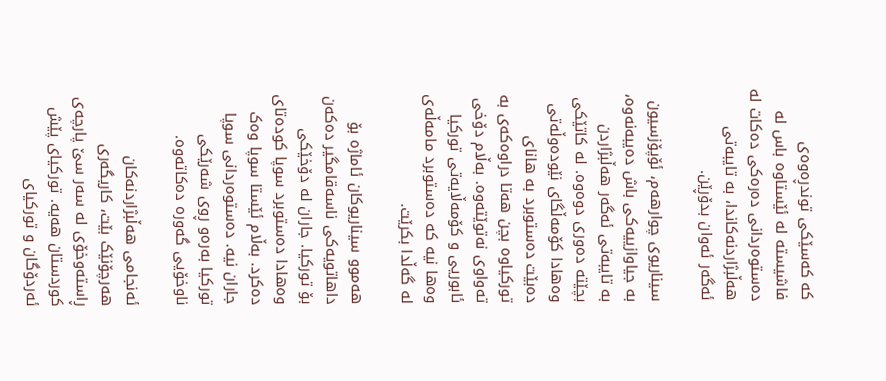کە کەسێکی توندڕەوەی فاشیستە لە ئێستاوە باس لە دەستوەردانی دەرەکی دەکات لە هەڵبژاردنەکاندا، بە تایبەتی ئەگەر ئەوان بدۆڕێن.

سیناریوی چوارهەم، ئۆپۆزسیون بە جیاوازییەکی باش دەیبەنەوە، بە تایبەتی ئەگەر هەڵبژاردن بچێتە دەوری دوەوە. لە کاتێکی وەهادا کۆمەڵگای نێودەوڵەتی دەبێت دەستوبرد بە هانای تورکیاوە بچن هەتا دراوەکەی بە تەواوی نەتوێتەوە. بەڵام دۆخی ئابوریی و کۆمەڵایەتی تورکیا وەها نیە کە دەستوبرد مامەڵەی لە گەڵدا بکرێت.

هەموو سیناریوکان ئاماژە بۆ داهاتویەکی ناسەقامگیر دەکەن بۆ تورکیا. جاران لە دۆخێکی وەهادا دەستوبرد سوپا کودەتای دەکرد. بەڵام ئێستا سوپا وەک جاران نیە. دەستوەردانی سوپا تورکیا بەرەو ڕوی شەرێکی ناوخۆیی گەورە دەکاتەوە.

ئەنجامی هەڵبژاردنەکان هەرچۆنێک بێت، کاریگەری ڕاستەوخۆی لە سەر سێ پارچەی کوردستان هەیە. تورکیای پێش ئەردۆگان و تورکیای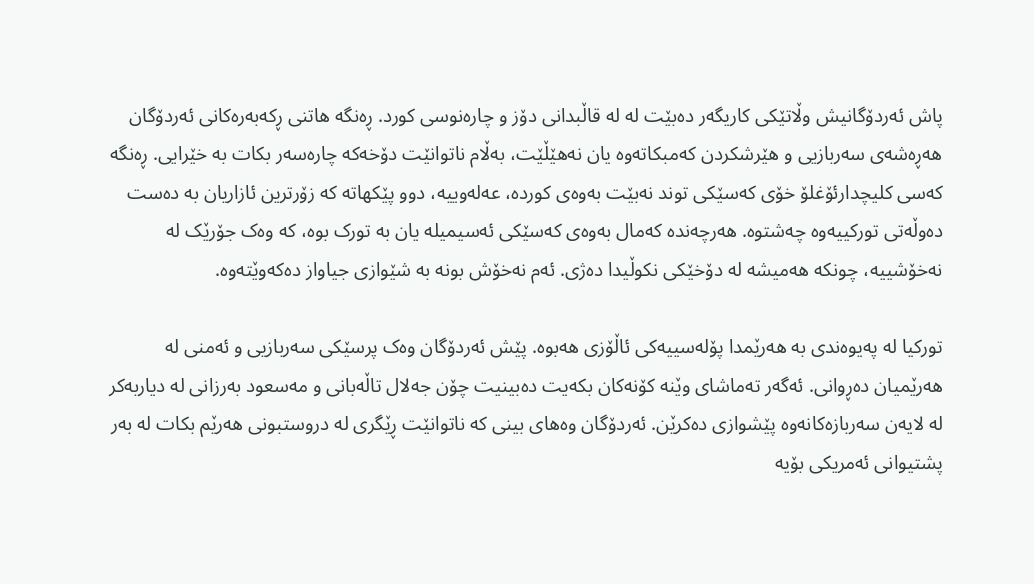پاش ئەردۆگانیش وڵاتێکی کاریگەر دەبێت لە لە قاڵبدانی دۆز و چارەنوسی کورد. ڕەنگە هاتنی ڕکەبەرەکانی ئەردۆگان هەڕەشەی سەربازیی و هێرشکردن کەمبکاتەوە یان نەهێڵێت، بەڵام ناتوانێت دۆخەکە چارەسەر بکات بە خێرایی. ڕەنگە کەسی کلیچدارئۆغلۆ خۆی کەسێکی توند نەبێت بەوەی کوردە، عەلەوییە، دوو پێکهاتە کە زۆرترین ئازاریان بە دەست دەوڵەتی تورکییەوە چەشتوە. هەرچەندە کەمال بەوەی کەسێکی ئەسیمیلە یان بە تورک بوە، کە وەک جۆرێک لە نەخۆشییە، چونکە هەمیشە لە دۆخێکی نکوڵیدا دەژی. ئەم نەخۆش بونە بە شێوازی جیاواز دەکەوێتەوە.

تورکیا لە پەیوەندی بە هەرێمدا پۆلەسییەکی ئاڵۆزی هەبوە. پێش ئەردۆگان وەک پرسێکی سەربازیی و ئەمنی لە هەرێمیان دەڕوانی. ئەگەر تەماشای وێنە کۆنەکان بکەیت دەبینیت چۆن جەلال تاڵەبانی و مەسعود بەرزانی لە دیاربەکر لە لایەن سەربازەکانەوە پێشوازی دەکرێن. ئەردۆگان وەهای بینی کە ناتوانێت ڕێگری لە دروستبونی هەرێم بکات لە بەر پشتیوانی ئەمریکی بۆیە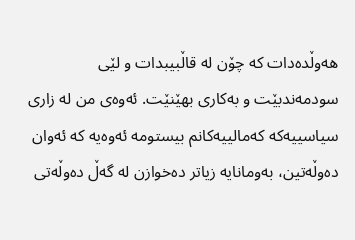هەوڵدەدات کە چۆن لە قاڵبیبدات و لێی سودمەندبێت و بەکاری بهێنێت. ئەوەی من لە زاری سیاسییەکە کەمالییەکانم بیستومە ئەوەیە کە ئەوان دەوڵەتین، بەومانایە زیاتر دەخوازن لە گەڵ دەوڵەتی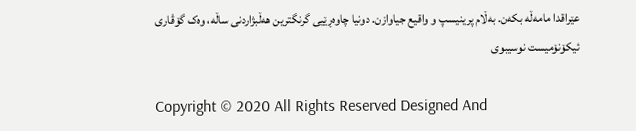عێراقدا مامەڵە بکەن. بەڵام پرینیسپ و واقیع جیاوازن. دونیا چاوەڕێیی گرنگترین هەڵبژاردنی ساڵە، وەک گۆڤاری ئیکۆنۆمیست نوسیبوی

Copyright © 2020 All Rights Reserved Designed And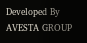Developed By AVESTA GROUP